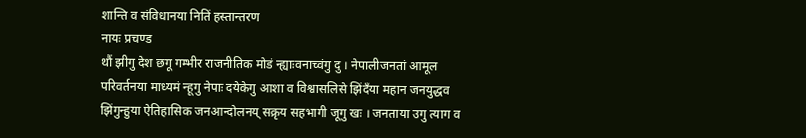शान्ति व संविधानया नितिं हस्तान्तरण
नायः प्रचण्ड
थौं झीगु देश छगू गम्भीर राजनीतिक मोडं न्ह्याःवनाच्वंगु दु । नेपालीजनतां आमूल परिवर्तनया माध्यमं न्हूगु नेपाः दयेकेगु आशा व विश्वासलिसे झिंदँया महान जनयुद्धव झिंगुन्हुया ऐतिहासिक जनआन्दोलनय् सक्रृय सहभागी जूगु खः । जनताया उगु त्याग व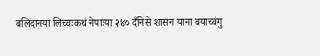बलिदानया लिच्वःकथं नेपाःया २४० दँनिसे शासन याना वयाच्वंगु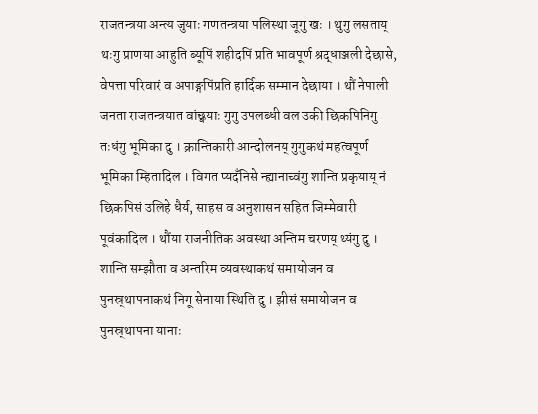राजतन्त्रया अन्त्य जुयाः गणतन्त्रया पलिस्था जूगु खः । थुगु लसताय् थःगु प्राणया आहुति ब्यूपिं शहीदपिं प्रति भावपूर्ण श्रद्धाञ्जली देछासे, वेपत्ता परिवारं व अपाङ्गपिंप्रति हार्दिक सम्मान देछाया । थौं नेपाली जनता राजतन्त्रयात वांछ्वयाः गुगु उपलब्धी वल उकी छिकपिनिगु तःधंगु भूमिका दु । क्रान्तिकारी आन्दोलनय् गुगुकथं महत्वपूर्ण भूमिका म्हितादिल । विगत प्यदँनिसे न्ह्यानाच्वंगु शान्ति प्रकृयाय् नं छिकपिसं उलिहे धैर्य, साहस व अनुशासन सहित जिम्मेवारी पूवंकादिल । थौंया राजनीतिक अवस्था अन्तिम चरणय् थ्यंगु दु । शान्ति सम्झौता व अन्तरिम व्यवस्थाकथं समायोजन व पुनस्र्थापनाकथं निगू सेनाया स्थिति दु । झीसं समायोजन व पुनस्र्थापना यानाः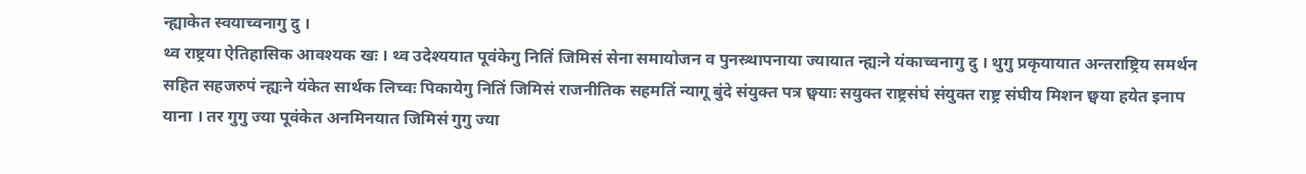न्ह्याकेत स्वयाच्वनागु दु ।
थ्व राष्ट्रया ऐतिहासिक आवश्यक खः । थ्व उदेश्ययात पूवंकेगु नितिं जिमिसं सेना समायोजन व पुनस्र्थापनाया ज्यायात न्ह्यःने यंकाच्वनागु दु । थुगु प्रकृयायात अन्तराष्ट्रिय समर्थन सहित सहजरुपं न्ह्यःने यंकेत सार्थक लिच्वः पिकायेगु नितिं जिमिसं राजनीतिक सहमतिं न्यागू बुंदे संयुक्त पत्र छ्वयाः सयुक्त राष्ट्रसंघं संयुक्त राष्ट्र संघीय मिशन छ्वया हयेत इनाप याना । तर गुगु ज्या पूवंकेत अनमिनयात जिमिसं गुगु ज्या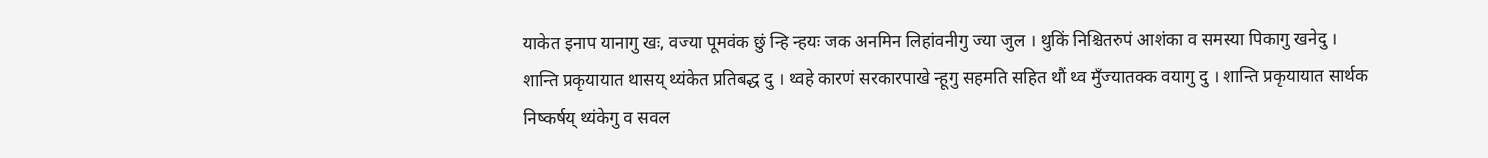याकेत इनाप यानागु खः, वज्या पूमवंक छुं न्हि न्हयः जक अनमिन लिहांवनीगु ज्या जुल । थुकिं निश्चितरुपं आशंका व समस्या पिकागु खनेदु ।
शान्ति प्रकृयायात थासय् थ्यंकेत प्रतिबद्ध दु । थ्वहे कारणं सरकारपाखे न्हूगु सहमति सहित थौं थ्व मुँज्यातक्क वयागु दु । शान्ति प्रकृयायात सार्थक निष्कर्षय् थ्यंकेगु व सवल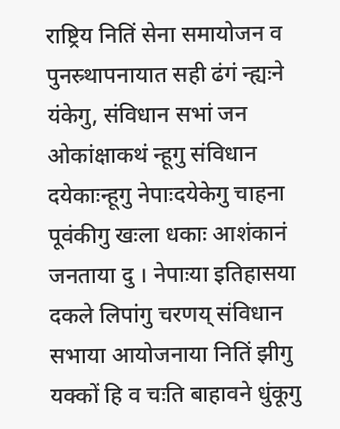राष्ट्रिय नितिं सेना समायोजन व पुनस्र्थापनायात सही ढंगं न्ह्यःने यंकेगु, संविधान सभां जन ओकांक्षाकथं न्हूगु संविधान दयेकाःन्हूगु नेपाःदयेकेगु चाहना पूवंकीगु खःला धकाः आशंकानं जनताया दु । नेपाःया इतिहासया दकले लिपांगु चरणय् संविधान सभाया आयोजनाया नितिं झीगु यक्कों हि व चःति बाहावने धुंकूगु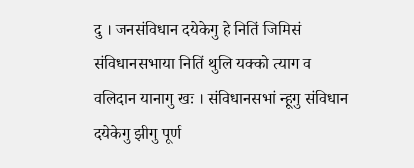दु । जनसंविधान दयेकेगु हे नितिं जिमिसं संविधानसभाया नितिं थुलि यक्को त्याग व वलिदान यानागु खः । संविधानसभां न्हूगु संविधान दयेकेगु झीगु पूर्ण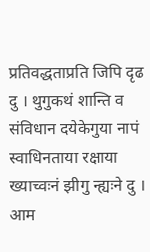प्रतिवद्धताप्रति जिपि दृढ दु । थुगुकथं शान्ति व संविधान दयेकेगुया नापं स्वाधिनताया रक्षाया ख्याच्वःनं झीगु न्ह्यःने दु । आम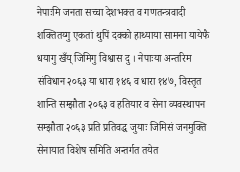नेपाःमि जनता सच्चा देशभक्त व गणतन्त्रवादी शक्तितय्गु एकतां थुपिं दक्को हाथ्याया सामना यायेफै धयागु खँय् जिमिगु विश्वास दु । नेपाःया अन्तरिम संविधान २०६३ या धारा १४६ व धारा १४७, विस्तृत शान्ति सम्झौता २०६३ व हतियार व सेना व्यवस्थापन सम्झौता २०६३ प्रति प्रतिवद्ध जुयाः जिमिसं जनमुक्ति सेनायात विशेष समिति अन्तर्गत तयेत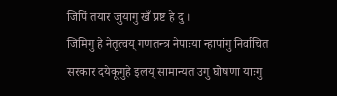जिपिं तयार जुयागु खँ प्रष्ट हे दु ।
जिमिगु हे नेतृत्वय् गणतन्त्र नेपाःया न्हापांगु निर्वाचित सरकार दयेकूगुहे इलय् सामान्यत उगु घोषणा याःगु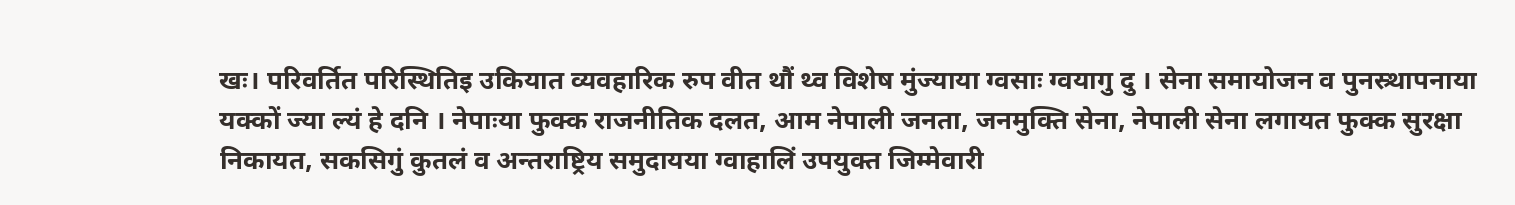खः। परिवर्तित परिस्थितिइ उकियात व्यवहारिक रुप वीत थौं थ्व विशेष मुंज्याया ग्वसाः ग्वयागु दु । सेना समायोजन व पुनस्र्थापनाया यक्कों ज्या ल्यं हे दनि । नेपाःया फुक्क राजनीतिक दलत, आम नेपाली जनता, जनमुक्ति सेना, नेपाली सेना लगायत फुक्क सुरक्षा निकायत, सकसिगुं कुतलं व अन्तराष्ट्रिय समुदायया ग्वाहालिं उपयुक्त जिम्मेवारी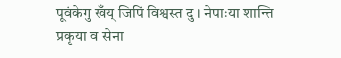पूवंकेगु खँय् जिपिं विश्वस्त दु । नेपाःया शान्ति प्रकृया व सेना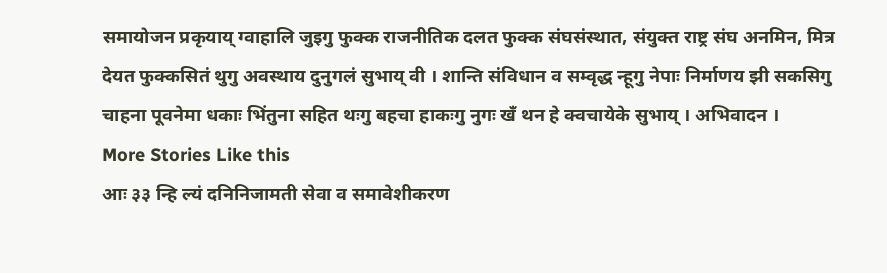समायोजन प्रकृयाय् ग्वाहालि जुइगु फुक्क राजनीतिक दलत फुक्क संघसंस्थात, संयुक्त राष्ट्र संघ अनमिन, मित्र देयत फुक्कसितं थुगु अवस्थाय दुनुगलं सुभाय् वी । शान्ति संविधान व सम्वृद्ध न्हूगु नेपाः निर्माणय झी सकसिगु चाहना पूवनेमा धकाः भिंतुना सहित थःगु बहचा हाकःगु नुगः खँ थन हे क्वचायेके सुभाय् । अभिवादन ।
More Stories Like this
आः ३३ न्हि ल्यं दनिनिजामती सेवा व समावेशीकरण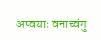अप्वयाः वनाच्वंगु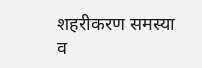शहरीकरण समस्या व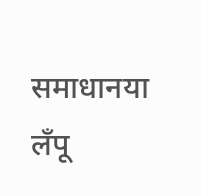समाधानया लँपू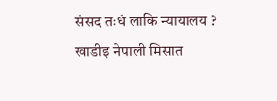संसद तःधं लाकि न्यायालय ?
खाडीइ नेपाली मिसात